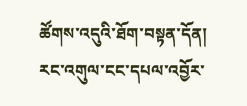ཚོགས་འདུའི་ཐོག་བསྟན་དོན། རང་འགུལ་ངང་དཔལ་འབྱོར་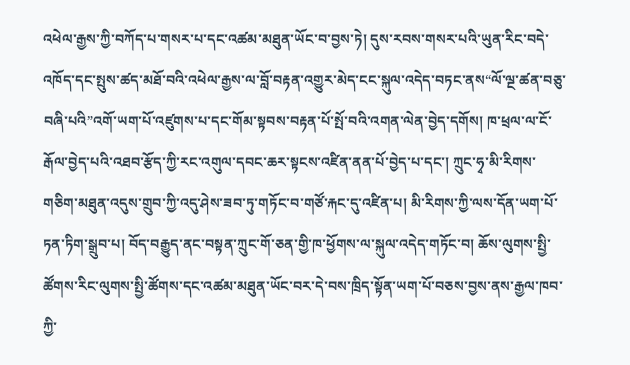འཕེལ་རྒྱས་ཀྱི་བཀོད་པ་གསར་པ་དང་འཚམ་མཐུན་ཡོང་བ་བྱས་ཏེ། དུས་རབས་གསར་པའི་ཡུན་རིང་བདེ་འཁོད་དང་སྤུས་ཚད་མཐོ་བའི་འཕེལ་རྒྱས་ལ་བློ་བརྟན་འགྱུར་མེད་ངང་སྐུལ་འདེད་བཏང་ནས“ལོ་ལྔ་ཚན་བཅུ་བཞི་པའི”འགོ་ཡག་པོ་འཛུགས་པ་དང་གོམ་སྟབས་བརྟན་པོ་སྤོ་བའི་འགན་ལེན་བྱེད་དགོས། ཁ་ཕྲལ་ལ་ངོ་རྒོལ་བྱེད་པའི་འཐབ་རྩོད་ཀྱི་རང་འགུལ་དབང་ཆར་སྟངས་འཛིན་ནན་པོ་བྱེད་པ་དང་། ཀྲུང་ཧྭ་མི་རིགས་གཅིག་མཐུན་འདུས་གྲུབ་ཀྱི་འདུ་ཤེས་ཟབ་ཏུ་གཏོང་བ་གཙོ་རྐང་དུ་འཛིན་པ། མི་རིགས་ཀྱི་ལས་དོན་ཡག་པོ་ཏན་ཏིག་སྒྲུབ་པ། བོད་བརྒྱུད་ནང་བསྟན་ཀྲུང་གོ་ཅན་གྱི་ཁ་ཕྱོགས་ལ་སྐུལ་འདེད་གཏོང་བ། ཆོས་ལུགས་སྤྱི་ཚོགས་རིང་ལུགས་སྤྱི་ཚོགས་དང་འཚམ་མཐུན་ཡོང་བར་དེ་བས་ཁྲིད་སྟོན་ཡག་པོ་བཅས་བྱས་ནས་རྒྱལ་ཁབ་ཀྱི་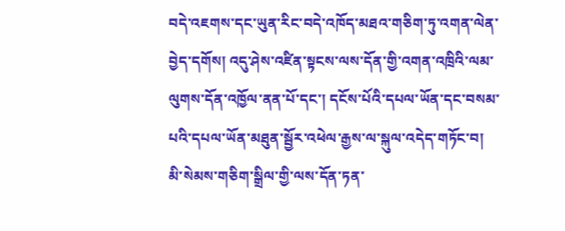བདེ་འཇགས་དང་ཡུན་རིང་བདེ་འཁོད་མཐའ་གཅིག་ཏུ་འགན་ལེན་བྱེད་དགོས། འདུ་ཤེས་འཛིན་སྟངས་ལས་དོན་གྱི་འགན་འཁྲིའི་ལམ་ལུགས་དོན་འཁྱོལ་ནན་པོ་དང་། དངོས་པོའི་དཔལ་ཡོན་དང་བསམ་པའི་དཔལ་ཡོན་མཐུན་སྦྱོར་འཕེལ་རྒྱས་ལ་སྐུལ་འདེད་གཏོང་བ། མི་སེམས་གཅིག་སྒྲིལ་གྱི་ལས་དོན་ཏན་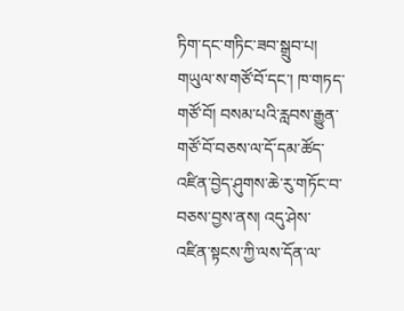ཏིག་དང་གཏིང་ཟབ་སྒྲུབ་པ། གཡུལ་ས་གཙོ་བོ་དང་། ཁ་གཏད་གཙོ་བོ། བསམ་པའི་རླབས་རྒྱུན་གཙོ་བོ་བཅས་ལ་དོ་དམ་ཚོད་འཛིན་བྱེད་ཤུགས་ཆེ་རུ་གཏོང་བ་བཅས་བྱས་ནས། འདུ་ཤེས་འཛིན་སྟངས་ཀྱི་ལས་དོན་ལ་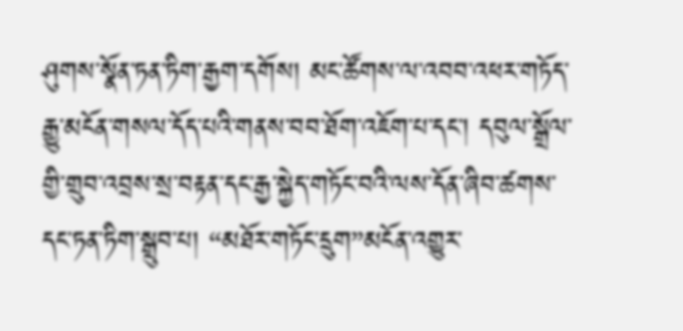ཤུགས་སྣོན་ཏན་ཏིག་རྒྱག་དགོས། མང་ཚོགས་ལ་འབབ་འཕར་གཏོད་རྒྱུ་མངོན་གསལ་དོད་པའི་གནས་བབ་ཐོག་འཇོག་པ་དང་། དབུལ་སྒྲོལ་གྱི་གྲུབ་འབྲས་སྲ་བརྟན་དང་རྒྱ་སྐྱེད་གཏོང་བའི་ལས་དོན་ཞིབ་ཚགས་དང་ཏན་ཏིག་སྒྲུབ་པ། “མཐོར་གཏོང་དྲུག”མངོན་འགྱུར་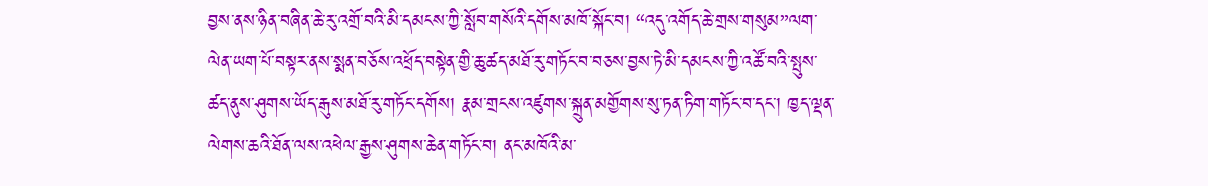བྱས་ནས་ཉིན་བཞིན་ཆེ་རུ་འགྲོ་བའི་མི་དམངས་ཀྱི་སློབ་གསོའི་དགོས་མཁོ་སྐོང་བ། “འདུ་འགོད་ཆེ་གྲས་གསུམ”ལག་ལེན་ཡག་པོ་བསྟར་ནས་སྨན་བཅོས་འཕྲོད་བསྟེན་གྱི་ཆུ་ཚད་མཐོ་རུ་གཏོང་བ་བཅས་བྱས་ཏེ་མི་དམངས་ཀྱི་འཚོ་བའི་སྤུས་ཚད་ནུས་ཤུགས་ཡོད་རྒུས་མཐོ་རུ་གཏོང་དགོས། རྣམ་གྲངས་འཛུགས་སྐྲུན་མགྱོགས་སུ་ཏན་ཏིག་གཏོང་བ་དང་། ཁྱད་ལྡན་ལེགས་ཆའི་ཐོན་ལས་འཕེལ་རྒྱས་ཤུགས་ཆེན་གཏོང་བ། ནང་མཁོའི་མ་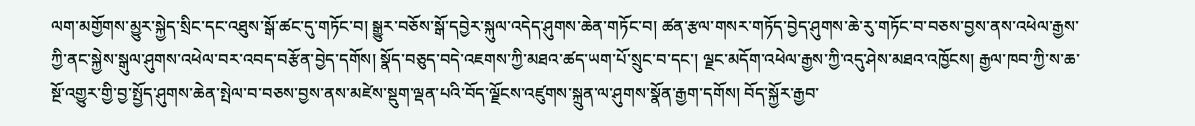ལག་མགྱོགས་མྱུར་སྐྱེད་སྲིང་དང་འཐུས་སྒོ་ཚང་དུ་གཏོང་བ། སྒྱུར་བཅོས་སྒོ་དབྱེར་སྐུལ་འདེད་ཤུགས་ཆེན་གཏོང་བ། ཚན་རྩལ་གསར་གཏོད་བྱེད་ཤུགས་ཆེ་རུ་གཏོང་བ་བཅས་བྱས་ནས་འཕེལ་རྒྱས་ཀྱི་ནང་སྐྱེས་སྒུལ་ཤུགས་འཕེལ་བར་འབད་བརྩོན་བྱེད་དགོས། སྣོད་བཅུད་བདེ་འཇགས་ཀྱི་མཐའ་ཚད་ཡག་པོ་སྲུང་བ་དང་། ལྗང་མདོག་འཕེལ་རྒྱས་ཀྱི་འདུ་ཤེས་མཐའ་འཁྱོངས། རྒྱལ་ཁབ་ཀྱི་ས་ཆ་སྔོ་འགྱུར་གྱི་བྱ་སྤྱོད་ཤུགས་ཆེན་སྤེལ་བ་བཅས་བྱས་ནས་མཛེས་སྡུག་ལྡན་པའི་བོད་ལྗོངས་འཛུགས་སྐྲུན་ལ་ཤུགས་སྣོན་རྒྱག་དགོས། བོད་སྐྱོར་རྒྱབ་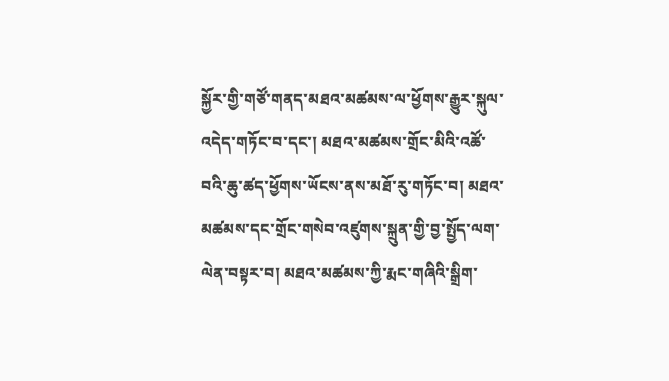སྐྱོར་གྱི་གཙོ་གནད་མཐའ་མཚམས་ལ་ཕྱོགས་རྒྱུར་སྐུལ་འདེད་གཏོང་བ་དང་། མཐའ་མཚམས་གྲོང་མིའི་འཚོ་བའི་ཆུ་ཚད་ཕྱོགས་ཡོངས་ནས་མཐོ་རུ་གཏོང་བ། མཐའ་མཚམས་དང་གྲོང་གསེབ་འཛུགས་སྐྲུན་གྱི་བྱ་སྤྱོད་ལག་ལེན་བསྟར་བ། མཐའ་མཚམས་ཀྱི་རྨང་གཞིའི་སྒྲིག་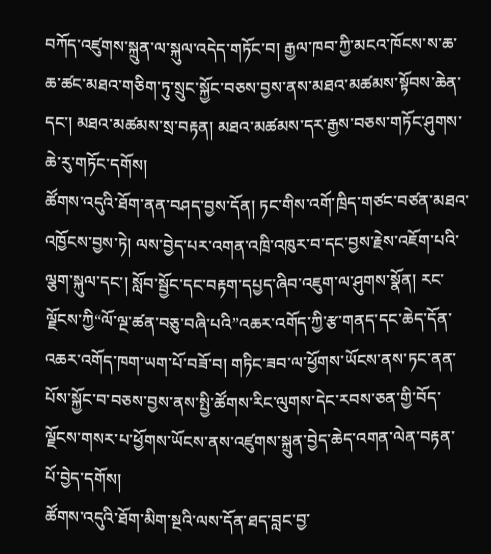བཀོད་འཛུགས་སྐྲུན་ལ་སྐུལ་འདེད་གཏོང་བ། རྒྱལ་ཁབ་ཀྱི་མངའ་ཁོངས་ས་ཆ་ཆ་ཚང་མཐའ་གཅིག་ཏུ་སྲུང་སྐྱོང་བཅས་བྱས་ནས་མཐའ་མཚམས་སྟོབས་ཆེན་དང་། མཐའ་མཚམས་སྲ་བརྟན། མཐའ་མཚམས་དར་རྒྱས་བཅས་གཏོང་ཤུགས་ཆེ་རུ་གཏོང་དགོས།
ཚོགས་འདུའི་ཐོག་ནན་བཤད་བྱས་དོན། ཏང་གིས་འགོ་ཁྲིད་གཙང་བཙན་མཐའ་འཁྱོངས་བྱས་ཏེ། ལས་བྱེད་པར་འགན་འཁྲི་འཁུར་བ་དང་བྱས་རྗེས་འཇོག་པའི་ལྕག་སྐུལ་དང་། སློབ་སྦྱོང་དང་བརྟག་དཔྱད་ཞིབ་འཇུག་ལ་ཤུགས་སྣོན། རང་ལྗོངས་ཀྱི“ལོ་ལྔ་ཚན་བཅུ་བཞི་པའི”འཆར་འགོད་ཀྱི་རྩ་གནད་དང་ཆེད་དོན་འཆར་འགོད་ཁག་ཡག་པོ་བཟོ་བ། གཏིང་ཟབ་ལ་ཕྱོགས་ཡོངས་ནས་ཏང་ནན་པོས་སྐྱོང་བ་བཅས་བྱས་ནས་སྤྱི་ཚོགས་རིང་ལུགས་དེང་རབས་ཅན་གྱི་བོད་ལྗོངས་གསར་པ་ཕྱོགས་ཡོངས་ནས་འཛུགས་སྐྲུན་བྱེད་ཆེད་འགན་ལེན་བརྟན་པོ་བྱེད་དགོས།
ཚོགས་འདུའི་ཐོག་མིག་སྔའི་ལས་དོན་ཐད་བླང་བྱ་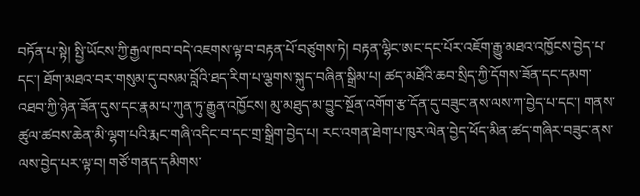བཏོན་པ་སྟེ། སྤྱི་ཡོངས་ཀྱི་རྒྱལ་ཁབ་བདེ་འཇགས་ལྟ་བ་བརྟན་པོ་བཙུགས་ཏེ། བརྟན་ལྷིང་ཨང་དང་པོར་འཇོག་རྒྱུ་མཐའ་འཁྱོངས་བྱེད་པ་དང་། ཐོག་མཐའ་བར་གསུམ་དུ་བསམ་བློའི་ཐད་རིག་པ་ལྕགས་སྐུད་བཞིན་སྒྲིམ་པ། ཚད་མཐོའི་ཆབ་སྲིད་ཀྱི་དོགས་ཟོན་དང་དམག་འཐབ་ཀྱི་ཉེན་ཟོན་དུས་དང་རྣམ་པ་ཀུན་ཏུ་རྒྱུན་འཁྱོངས། མུ་མཐུད་མ་བྱུང་སྔོན་འགོག་རྩ་དོན་དུ་བཟུང་ནས་ལས་ཀ་བྱེད་པ་དང་། གནས་ཚུལ་ཚབས་ཆེན་མི་ལྷག་པའི་རྨང་གཞི་འདིང་བ་དང་གྲ་སྒྲིག་བྱེད་པ། རང་འགན་ཐེག་པ་ཁུར་ལེན་བྱེད་ཕོད་མིན་ཚད་གཞིར་བཟུང་ནས་ལས་བྱེད་པར་ལྟ་བ། གཙོ་གནད་དམིགས་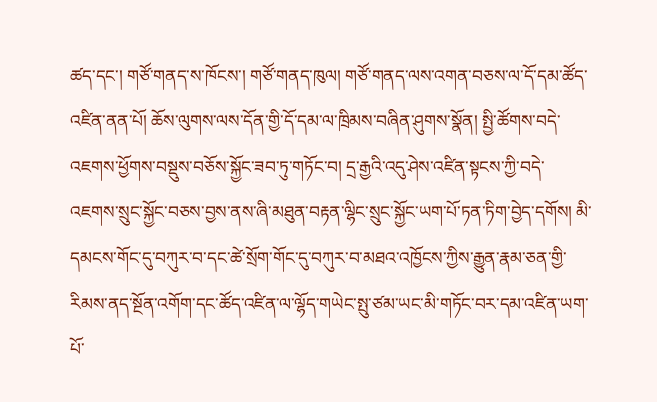ཚད་དང་། གཙོ་གནད་ས་ཁོངས་། གཙོ་གནད་ཁུལ། གཙོ་གནད་ལས་འགན་བཅས་ལ་དོ་དམ་ཚོད་འཛིན་ནན་པོ། ཆོས་ལུགས་ལས་དོན་གྱི་དོ་དམ་ལ་ཁྲིམས་བཞིན་ཤུགས་སྣོན། སྤྱི་ཚོགས་བདེ་འཇགས་ཕྱོགས་བསྡུས་བཅོས་སྐྱོང་ཟབ་ཏུ་གཏོང་བ། དྲ་རྒྱའི་འདུ་ཤེས་འཛིན་སྟངས་ཀྱི་བདེ་འཇགས་སྲུང་སྐྱོང་བཅས་བྱས་ནས་ཞི་མཐུན་བརྟན་ལྷིང་སྲུང་སྐྱོང་ཡག་པོ་ཏན་ཏིག་བྱེད་དགོས། མི་དམངས་གོང་དུ་བཀུར་བ་དང་ཚེ་སྲོག་གོང་དུ་བཀུར་བ་མཐའ་འཁྱོངས་ཀྱིས་རྒྱུན་རྣམ་ཅན་གྱི་རིམས་ནད་སྔོན་འགོག་དང་ཚོད་འཛིན་ལ་ལྷོད་གཡེང་སྤུ་ཙམ་ཡང་མི་གཏོང་བར་དམ་འཛིན་ཡག་པོ་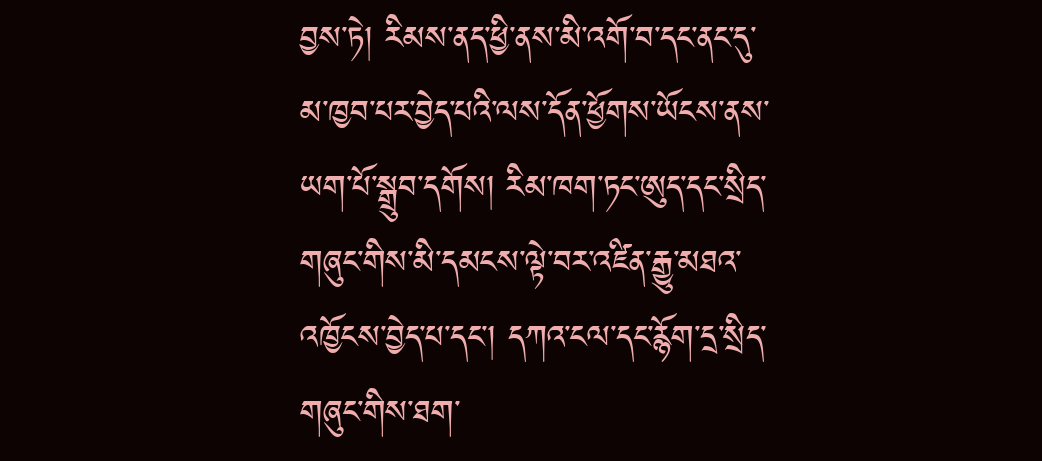བྱས་ཏེ། རིམས་ནད་ཕྱི་ནས་མི་འགོ་བ་དང་ནང་དུ་མ་ཁྱབ་པར་བྱེད་པའི་ལས་དོན་ཕྱོགས་ཡོངས་ནས་ཡག་པོ་སྒྲུབ་དགོས། རིམ་ཁག་ཏང་ཨུད་དང་སྲིད་གཞུང་གིས་མི་དམངས་ལྟེ་བར་འཛིན་རྒྱུ་མཐའ་འཁྱོངས་བྱེད་པ་དང་། དཀའ་ངལ་དང་རྙོག་དྲ་སྲིད་གཞུང་གིས་ཐག་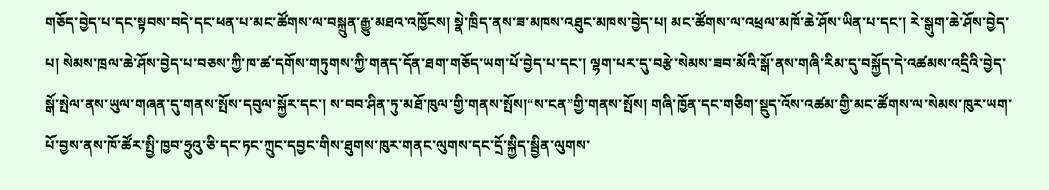གཅོད་བྱེད་པ་དང་སྟབས་བདེ་དང་ཕན་པ་མང་ཚོགས་ལ་བསྐྲུན་རྒྱུ་མཐའ་འཁྱོངས། སྣེ་ཁྲིད་ནས་ཟ་མཁས་འཐུང་མཁས་བྱེད་པ། མང་ཚོགས་ལ་འཕྲལ་མཁོ་ཆེ་ཤོས་ཡིན་པ་དང་། རེ་སྒུག་ཆེ་ཤོས་བྱེད་པ། སེམས་ཁྲལ་ཆེ་ཤོས་བྱེད་པ་བཅས་ཀྱི་ཁ་ཚ་དགོས་གཏུགས་ཀྱི་གནད་དོན་ཐག་གཅོད་ཡག་པོ་བྱེད་པ་དང་། ལྷག་པར་དུ་བརྩེ་སེམས་ཟབ་མོའི་སྒོ་ནས་གཞི་རིམ་དུ་བསྐྱོད་དེ་འཚམས་འདྲིའི་བྱེད་སྒོ་སྤེལ་ནས་ཡུལ་གཞན་དུ་གནས་སྤོས་དབུལ་སྐྱོར་དང་། ས་བབ་ཤིན་ཏུ་མཐོ་ཁུལ་གྱི་གནས་སྤོས།“ས་ངན”གྱི་གནས་སྤོས། གཞི་ཁྱོན་དང་གཅིག་སྡུད་འོས་འཚམ་གྱི་མང་ཚོགས་ལ་སེམས་ཁུར་ཡག་པོ་བྱས་ནས་ཁོ་ཚོར་སྤྱི་ཁྱབ་ཧྲུའུ་ཅི་དང་ཏང་ཀྲུང་དབྱང་གིས་ཐུགས་ཁུར་གནང་ལུགས་དང་དྲོ་སྐྱིད་སྦྱིན་ལུགས་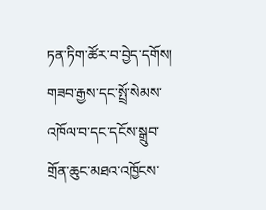ཏན་ཏིག་ཚོར་བ་བྱེད་དགོས། གཟབ་རྒྱས་དང་སྤྲོ་སེམས་འཁོལ་བ་དང་དངོས་སྒྲུབ་གྲོན་ཆུང་མཐའ་འཁྱོངས་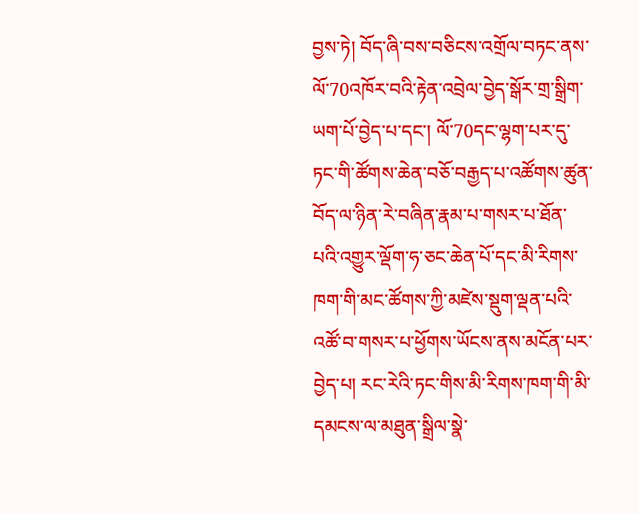བྱས་ཏེ། བོད་ཞི་བས་བཅིངས་འགྲོལ་བཏང་ནས་ལོ་70འཁོར་བའི་རྟེན་འབྲེལ་བྱེད་སྒོར་གྲ་སྒྲིག་ཡག་པོ་བྱེད་པ་དང་། ལོ་70དང་ལྷག་པར་དུ་ཏང་གི་ཚོགས་ཆེན་བཅོ་བརྒྱད་པ་འཚོགས་ཚུན་བོད་ལ་ཉིན་རེ་བཞིན་རྣམ་པ་གསར་པ་ཐོན་པའི་འགྱུར་ལྡོག་ཧ་ཅང་ཆེན་པོ་དང་མི་རིགས་ཁག་གི་མང་ཚོགས་ཀྱི་མཛེས་སྡུག་ལྡན་པའི་འཚོ་བ་གསར་པ་ཕྱོགས་ཡོངས་ནས་མངོན་པར་བྱེད་པ། རང་རེའི་ཏང་གིས་མི་རིགས་ཁག་གི་མི་དམངས་ལ་མཐུན་སྒྲིལ་སྣེ་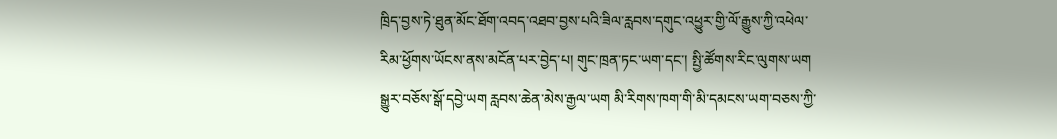ཁྲིད་བྱས་ཏེ་ཐུན་མོང་ཐོག་འབད་འཐབ་བྱས་པའི་ཟིལ་རླབས་དགུང་འཕྱུར་གྱི་ལོ་རྒྱུས་ཀྱི་འཕེལ་རིམ་ཕྱོགས་ཡོངས་ནས་མངོན་པར་བྱེད་པ། གུང་ཁྲན་ཏང་ཡག་དང་། སྤྱི་ཚོགས་རིང་ལུགས་ཡག སྒྱུར་བཅོས་སྒོ་དབྱེ་ཡག རླབས་ཆེན་མེས་རྒྱལ་ཡག མི་རིགས་ཁག་གི་མི་དམངས་ཡག་བཅས་ཀྱི་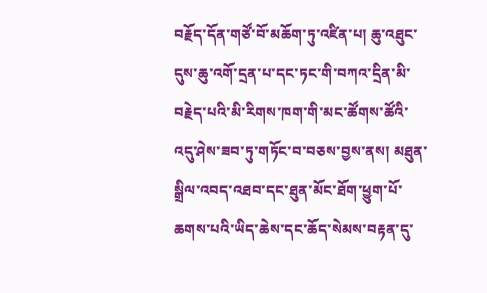བརྗོད་དོན་གཙོ་བོ་མཆོག་ཏུ་འཛིན་པ། ཆུ་འཐུང་དུས་ཆུ་འགོ་དྲན་པ་དང་ཏང་གི་བཀའ་དྲིན་མི་བརྗེད་པའི་མི་རིགས་ཁག་གི་མང་ཚོགས་ཚོའི་འདུ་ཤེས་ཟབ་ཏུ་གཏོང་བ་བཅས་བྱས་ནས། མཐུན་སྒྲིལ་འབད་འཐབ་དང་ཐུན་མོང་ཐོག་ཕྱུག་པོ་ཆགས་པའི་ཡིད་ཆེས་དང་ཆོད་སེམས་བརྟན་དུ་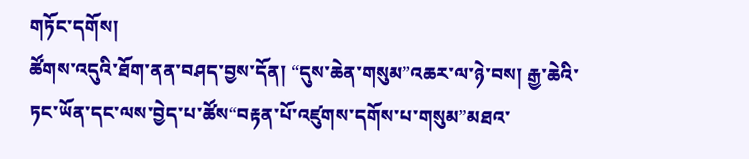གཏོང་དགོས།
ཚོགས་འདུའི་ཐོག་ནན་བཤད་བྱས་དོན། “དུས་ཆེན་གསུམ”འཆར་ལ་ཉེ་བས། རྒྱ་ཆེའི་ཏང་ཡོན་དང་ལས་བྱེད་པ་ཚོས“བརྟན་པོ་འཛུགས་དགོས་པ་གསུམ”མཐའ་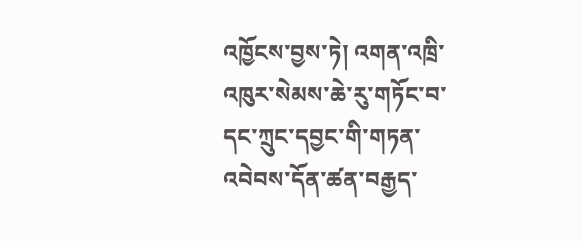འཁྱོངས་བྱས་ཏེ། འགན་འཁྲི་འཁུར་སེམས་ཆེ་རུ་གཏོང་བ་དང་ཀྲུང་དབྱང་གི་གཏན་འབེབས་དོན་ཚན་བརྒྱད་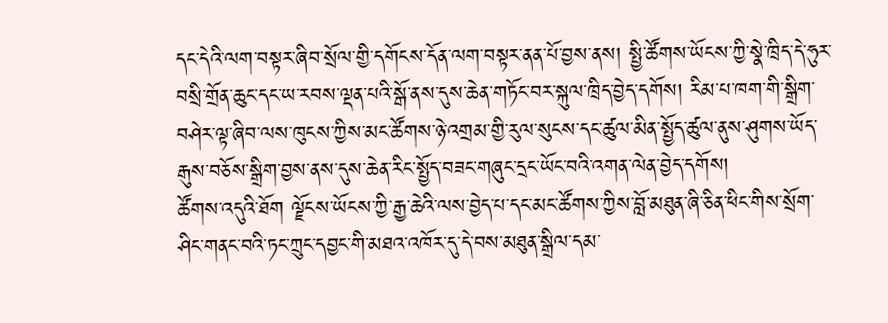དང་དེའི་ལག་བསྟར་ཞིབ་སྲོལ་གྱི་དགོངས་དོན་ལག་བསྟར་ནན་པོ་བྱས་ནས། སྤྱི་ཚོགས་ཡོངས་ཀྱི་སྣེ་ཁྲིད་དེ་ཧུར་བསྲི་གྲོན་ཆུང་དང་ཡ་རབས་ལྡན་པའི་སྒོ་ནས་དུས་ཆེན་གཏོང་བར་སྐུལ་ཁྲིད་བྱེད་དགོས། རིམ་པ་ཁག་གི་སྒྲིག་བཤེར་ལྟ་ཞིབ་ལས་ཁུངས་ཀྱིས་མང་ཚོགས་ཉེ་འགྲམ་གྱི་རུལ་སུངས་དང་ཚུལ་མིན་སྤྱོད་ཚུལ་ནུས་ཤུགས་ཡོད་རྒུས་བཅོས་སྒྲིག་བྱས་ནས་དུས་ཆེན་རིང་སྤྱོད་བཟང་གཞུང་དྲང་ཡོང་བའི་འགན་ལེན་བྱེད་དགོས།
ཚོགས་འདུའི་ཐོག ལྗོངས་ཡོངས་ཀྱི་རྒྱ་ཆེའི་ལས་བྱེད་པ་དང་མང་ཚོགས་ཀྱིས་བློ་མཐུན་ཞི་ཅིན་ཕིང་གིས་སྲོག་ཤིང་གནང་བའི་ཏང་ཀྲུང་དབྱང་གི་མཐའ་འཁོར་དུ་དེ་བས་མཐུན་སྒྲིལ་དམ་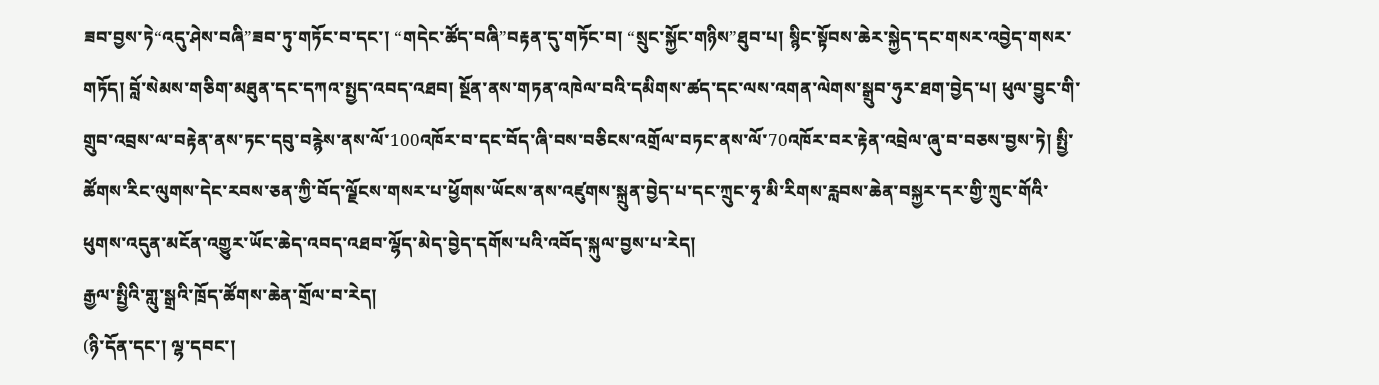ཟབ་བྱས་ཏེ“འདུ་ཤེས་བཞི”ཟབ་ཏུ་གཏོང་བ་དང་། “གདེང་ཚོད་བཞི”བརྟན་དུ་གཏོང་བ། “སྲུང་སྐྱོང་གཉིས”ཐུབ་པ། སྙིང་སྟོབས་ཆེར་སྐྱེད་དང་གསར་འབྱེད་གསར་གཏོད། བློ་སེམས་གཅིག་མཐུན་དང་དཀའ་སྤྱད་འབད་འཐབ། སྔོན་ནས་གཏན་འཁེལ་བའི་དམིགས་ཚད་དང་ལས་འགན་ལེགས་སྒྲུབ་ཧུར་ཐག་བྱེད་པ། ཕུལ་བྱུང་གི་གྲུབ་འབྲས་ལ་བརྟེན་ནས་ཏང་དབུ་བརྙེས་ནས་ལོ་100འཁོར་བ་དང་བོད་ཞི་བས་བཅིངས་འགྲོལ་བཏང་ནས་ལོ་70འཁོར་བར་རྟེན་འབྲེལ་ཞུ་བ་བཅས་བྱས་ཏེ། སྤྱི་ཚོགས་རིང་ལུགས་དེང་རབས་ཅན་ཀྱི་བོད་ལྗོངས་གསར་པ་ཕྱོགས་ཡོངས་ནས་འཛུགས་སྐྲུན་བྱེད་པ་དང་ཀྲུང་ཧྭ་མི་རིགས་རླབས་ཆེན་བསྐྱར་དར་གྱི་ཀྲུང་གོའི་ཕུགས་འདུན་མངོན་འགྱུར་ཡོང་ཆེད་འབད་འཐབ་ལྷོད་མེད་བྱེད་དགོས་པའི་འབོད་སྐུལ་བྱས་པ་རེད།
རྒྱལ་སྤྱིའི་གླུ་སྒྲའི་ཁྲོད་ཚོགས་ཆེན་གྲོལ་བ་རེད།
(ཉི་དོན་དང་། ལྷ་དབང་།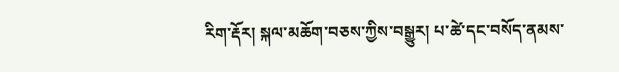རིག་རྡོར། སྐལ་མཆོག་བཅས་ཀྱིས་བསྒྱུར། པ་ཚེ་དང་བསོད་ནམས་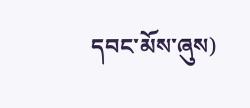དབང་མོས་ཞུས)